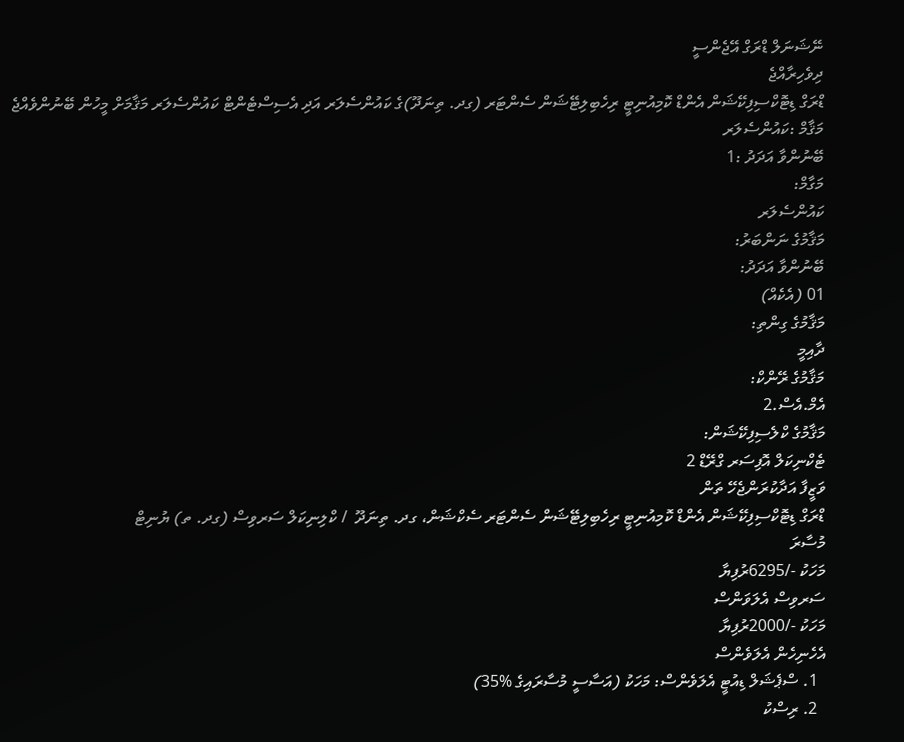ނޭޝަނަލް ޑްރަގް އޭޖެންސީ
ދިވެހިރާއްޖެ
ޑްރަގް ޑިޓޮކްސިފިކޭޝަން އެންޑް ކޮމިއުނިޓީ ރިހެބިލިޓޭޝަން ސެންޓަރ (ގދ. ތިނަދޫ)ގެ ކައުންސެލަރ އަދި އެސިސްޓެންޓް ކައުންސެލަރ މަޤާމަށް މީހުން ބޭނުންވެއްޖެ
މަޤާމް :ކައުންސެލަރ
ބޭނުންވާ އަދަދު :1
މަގާމް:
ކައުންސެލަރ
މަޤާމުގެ ނަންބަރު:
ބޭނުންވާ އަދަދު:
01 (އެކެއް)
މަޤާމުގެ ގިންތި:
ދާއިމީ
މަޤާމުގެ ރޭންކް:
އެމް.އެސް.2
މަޤާމުގެ ކްލެސިފިކޭޝަން:
ޓެކްނިކަލް އޮފިސަރ ގްރޭޑް 2
ވަޒީފާ އަދާކުރަންޖެހޭ ތަން
ޑްރަގް ޑިޓޮކްސިފިކޭޝަން އެންޑް ކޮމިއުނިޓީ ރިހެބިލިޓޭޝަން ސެންޓަރ ސެކްޝަން، ގދ. ތިނަދޫ  / ކްލިނިކަލް ސަރވިސް (ގދ. ތ) ޔުނިޓް
މުސާރަ
މަހަކު -/6295ރުފިޔާ
ސަރވިސް އެލަވަންސް
މަހަކު -/2000ރުފިޔާ
އެހެނިހެން އެލަވެންސް
  1. ސްޕެޝަލް ޑިއުޓީ އެލަވެންސް: މަހަކު (އަސާސީ މުސާރައިގެ %35)
  2. ރިސްކު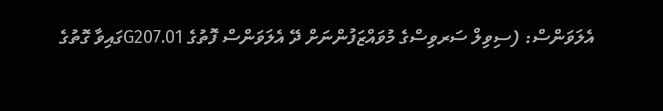އެލަވަންސް: (ސިވިލް ސަރވިސްގެ މުވައްޒަފުންނަށް ދޭ އެލަވަންސް ފޮތުގެ G207.01ގައިވާ ގޮތުގެ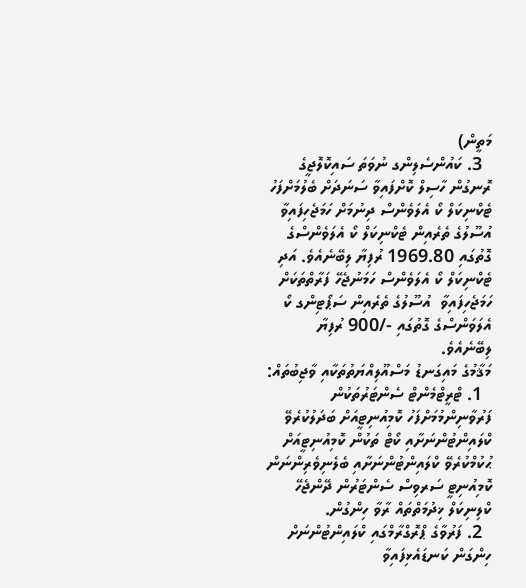މަތީން)
  3. ކައުންސެލިންގ ނުވަތަ ސައިކޮލޮޖީގެ ރޮނގުން ހާސިލް ކޮށްފައިވާ ސަނަދަށް ބެލުމަށްފަހު ޓެކްނިކަލް ކޯ އެލަވެންސް ދިނުމަށް ހަމަޖެހިފައިވާ އުސޫލުގެ ތެރެއިން ޓެކްނިކަލް ކޯ އެލަވެންސްގެ ގޮތުގައި 1969.80 ރުފިޔާ ލިބޭނެއެވެ. އަދި ޓެކްނިކަލް ކޯ އެލަވެންސް ހަމަނުޖެހޭ ފަރާތްތަކަށް ހަމަޖެހިފައިވާ  އުސޫލުގެ ތެރެއިން ސަޕޯޓިންގ ކޯ އެލަވަންސްގެ ގޮތުގައި -/900 ރުފިޔާ ލިބޭނެއެވެ.
މަޤާމުގެ މައިގަނޑު މަސްއޫލިއްޔަތުތަކާއި ވާޖިބުތައް:
  1. ޓްރީޓްމެންޓް ސެންޓަރުތަކުން ފަރުވާނިންމުމަށްފަހު ކޮމިއުނިޓީއަށް ބަދަލުކުރެވޭ ކްލައިންޓުންނަށާއި ކޯޓް ތަކުން ކޮމިއުނިޓީއަށް ޙުކުމްކުރެވޭ ކްލައިންޓުންނަށާއި ބެލެނިވެރިންނަން ކޮމިއުނިޓީ ސަރވިސް ސެންޓަރުން ދޭންޖެހޭ ކްލިނިކަލް ޚިދުމަތްތައް ރާވާ ހިންގުން.
  2. ފަރުވާގެ ޕްރޮގްރާމްގައި ކްލައިންޓުންނަށް ހިންގަން ކަނޑައެޅިފައިވާ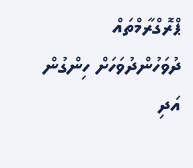ޕްރޮގްރާމްތައް ދުވަހުންދުވަހަށް ހިންގުން އަދި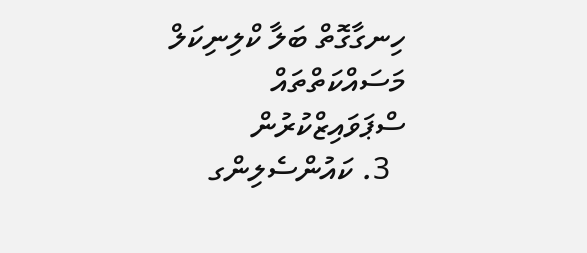ހިނގާގޮތް ބަލާ ކްލިނިކަލް މަސައްކަތްތައް ސްޕަވައިޒްކުރުން
  3. ކައުންސެލިންގ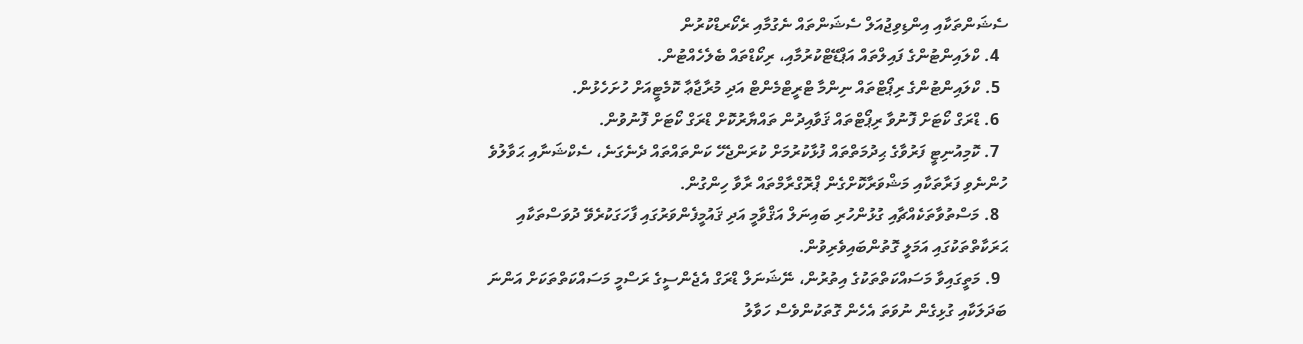ސެޝަންތަކާއި އިންޑިވިޖުއަލް ސެޝަންތައް ނެގުމާއި ރެކޯރޑްކުރުން
  4. ކްލައިންޓުންގެ ފައިލްތައް އަޕްޑޭޓްކުރުމާއި، ރިކޯޑްތައް ބެލެހެއްޓުން.
  5. ކްލައިންޓުންގެ ރިޕޯޓްތައް ނިންމާ ޓްރީޓްމެންޓް އަދި މުރާޖާޢާ ކޮމެޓީއަށް ހުށަހެޅުން.
  6. ޑްރަގް ކޯޓަށް ފޮނުވާ ރިޕޯޓްތައް ޤަވާއިދުން ތައްޔާރުކޮށް ޑްރަގް ކޯޓަށް ފޮނުވުން.
  7. ކޮމިއުނިޓީ ފަރުވާގެ ޙިދުމަތްތައް ފުޅާކުރުމަށް ކުރަންޖެހޭ ކަންތައްތައް ދެނެގަނެ، ސެކްޝަނާއި ޙަވާލުވެ ހުންނެވި ފަރާތަކާއި މަޝްވަރާކޮށްގެން ޕްރޮގްރާމްތައް ރާވާ ހިންގުން.
  8. މަސްތުވާތަކެއްޗާއި ގުޅުންހުރި ބައިނަލް އަޤްވާމީ އަދި ޤައުމީފެންވަރުގައި ފާހަގަކުރެވޭ ދުވަސްތަކާއި ޙަރަކާތްތަކުގައި އަމަލީ ގޮތުންބައިވެރިވުން.
  9. މަތީގައިވާ މަސައްކަތްތަކުގެ އިތުރުން، ނޭޝަނަލް ޑްރަގް އެޖެންސީގެ ރަސްމީ މަސައްކަތްތަކަށް އަންނަ ބަދަލަކާއި ގުޅިގެން ނުވަތަ އެހެން ގޮތަކުންވެސް ހަވާލު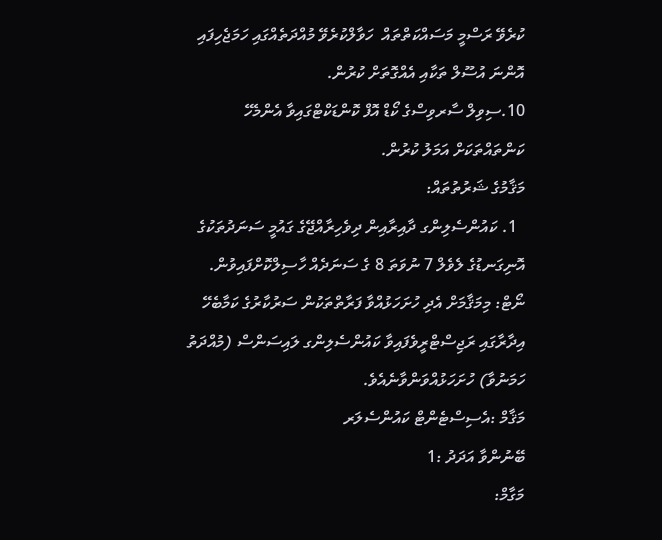ކުރެވޭ ރަސްމީ މަސައްކަތްތައް  ހަވާލްކުރެވޭ މުއްދަތެއްގައި ހަމަޖެހިފައި އޮންނަ އުސޫލް ތަކާއި އެއްގޮތަށް ކުރުން.
10.ސިވިލް ސާރވިސްގެ ކޯޑް އޮފް ކޮންޑަކްޓްގައިވާ އެންމެހޭ ކަންތައްތަކަށް އަމަލު ކުރުން.
މަޤާމުގެ ޝަރުތުތައް:
  1. ކައުންސެލިންގ ދާއިރާއިން ދިވެހިރާއްޖޭގެ ގައުމީ ސަނަދުތަކުގެ އޮނިގަނޑުގެ ލެވެލް 7 ނުވަތަ 8 ގެ ސަނަދެއް ހާސިލްކޮށްފައިވުން.
ނޯޓް: މިމަޤާމަށް އެދި ހުށަހަޅުއްވާ ފަރާތްތަކުން ސަރުކާރުގެ ކަމާބެހޭ އިދާރާގައި ރަޖިސްޓްރީވެފައިވާ ކައުންސެލިންގ ލައިސަންސް (މުއްދަތު ހަމަނުވާ) ހުށަހަޅުއްވަންވާނެއެވެ.
މަޤާމް :އެސިސްޓެންޓް ކައުންސެލަރ
ބޭނުންވާ އަދަދު :1
މަގާމް: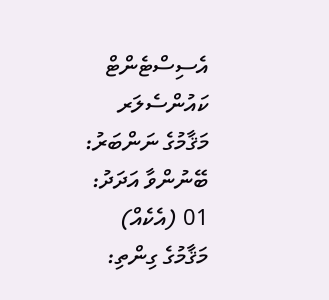އެސިސްޓެންޓް ކައުންސެލަރ
މަޤާމުގެ ނަންބަރު:
ބޭނުންވާ އަދަދު:
01 (އެކެއް)
މަޤާމުގެ ގިންތި: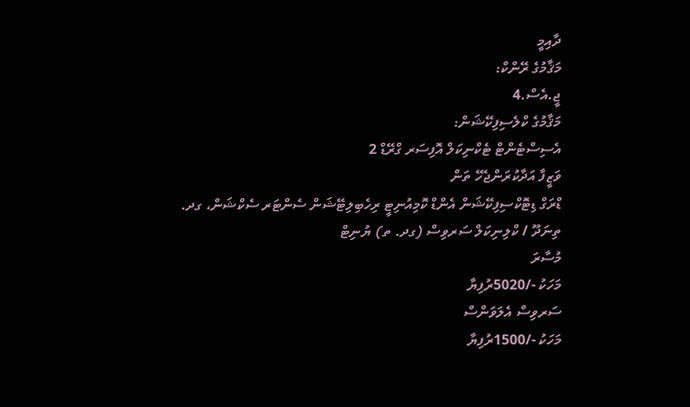ދާއިމީ
މަޤާމުގެ ރޭންކް:
ޖީ.އެސް.4
މަޤާމުގެ ކްލެސިފިކޭޝަން:
އެސިސްޓެންޓް ޓެކްނިކަލް އޮފިސަރ ގްރޭޑް 2
ވަޒީފާ އަދާކުރަންޖެހޭ ތަން
ޑްރަގް ޑިޓޮކްސިފިކޭޝަން އެންޑް ކޮމިއުނިޓީ ރިހެބިލިޓޭޝަން ސެންޓަރ ސެކްޝަން، ގދ. ތިނަދޫ / ކްލިނިކަލް ސަރވިސް (ގދ. ތ) ޔުނިޓް
މުސާރަ
މަހަކު -/5020ރުފިޔާ
ސަރވިސް އެލަވަންސް
މަހަކު -/1500ރުފިޔާ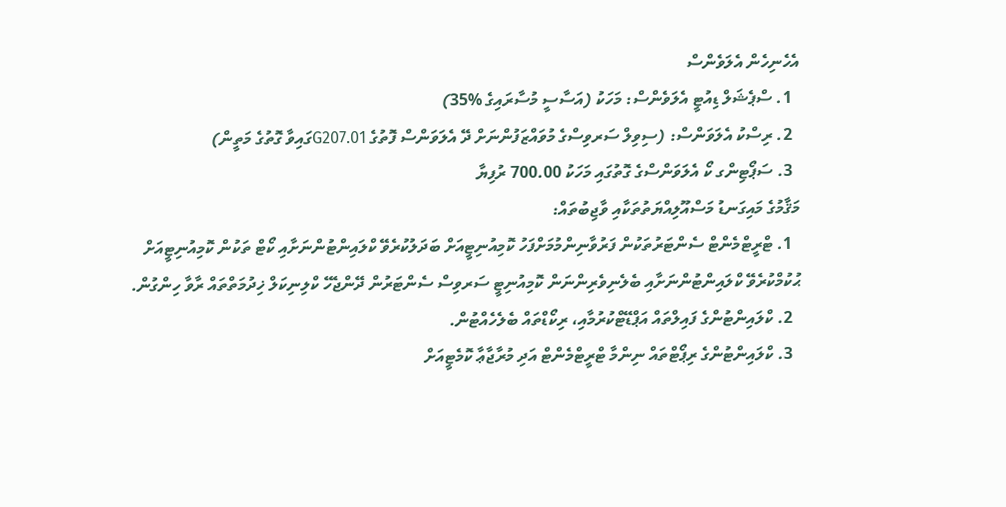އެހެނިހެން އެލަވެންސް
  1. ސްޕެޝަލް ޑިއުޓީ އެލަވެންސް: މަހަކު (އަސާސީ މުސާރައިގެ %35)
  2. ރިސްކު އެލަވަންސް: (ސިވިލް ސަރވިސްގެ މުވައްޒަފުންނަށް ދޭ އެލަވަންސް ފޮތުގެ G207.01ގައިވާ ގޮތުގެ މަތީން)
  3. ސަޕޯޓިންގ ކޯ އެލަވަންސްގެ ގޮތުގައި މަހަކު 700.00 ރުފިޔާ
މަޤާމުގެ މައިގަނޑު މަސްއޫލިއްޔަތުތަކާއި ވާޖިބުތައް:
  1. ޓްރީޓްމެންޓް ސެންޓަރުތަކުން ފަރުވާނިންމުމަށްފަހު ކޮމިއުނިޓީއަށް ބަދަލުކުރެވޭ ކްލައިންޓުންނަށާއި ކޯޓް ތަކުން ކޮމިއުނިޓީއަށް ޙުކުމްކުރެވޭ ކްލައިންޓުންނަށާއި ބެލެނިވެރިންނަން ކޮމިއުނިޓީ ސަރވިސް ސެންޓަރުން ދޭންޖެހޭ ކްލިނިކަލް ޚިދުމަތްތައް ރާވާ ހިންގުން.
  2. ކްލައިންޓުންގެ ފައިލްތައް އަޕްޑޭޓްކުރުމާއި، ރިކޯޑްތައް ބެލެހެއްޓުން.
  3. ކްލައިންޓުންގެ ރިޕޯޓްތައް ނިންމާ ޓްރީޓްމެންޓް އަދި މުރާޖާޢާ ކޮމެޓީއަށް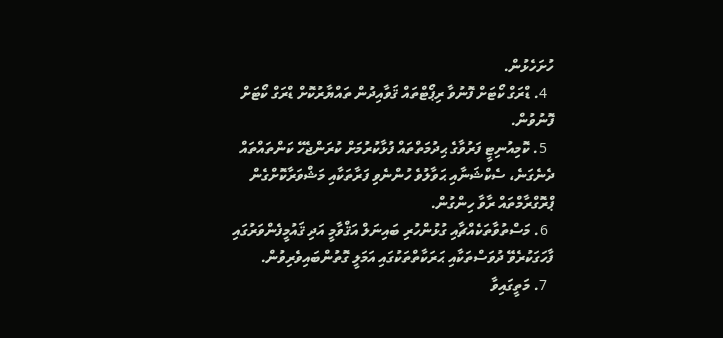ހުށަހެޅުން.
  4. ޑްރަގް ކޯޓަށް ފޮނުވާ ރިޕޯޓްތައް ޤަވާއިދުން ތައްޔާރުކޮށް ޑްރަގް ކޯޓަށް ފޮނުވުން.
  5. ކޮމިއުނިޓީ ފަރުވާގެ ޙިދުމަތްތައް ފުޅާކުރުމަށް ކުރަންޖެހޭ ކަންތައްތައް ދެނެގަނެ، ސެކްޝަނާއި ޙަވާލުވެ ހުންނެވި ފަރާތަކާއި މަޝްވަރާކޮށްގެން ޕްރޮގްރާމްތައް ރާވާ ހިންގުން.
  6. މަސްތުވާތަކެއްޗާއި ގުޅުންހުރި ބައިނަލް އަޤްވާމީ އަދި ޤައުމީފެންވަރުގައި ފާހަގަކުރެވޭ ދުވަސްތަކާއި ޙަރަކާތްތަކުގައި އަމަލީ ގޮތުންބައިވެރިވުން.
  7. މަތީގައިވާ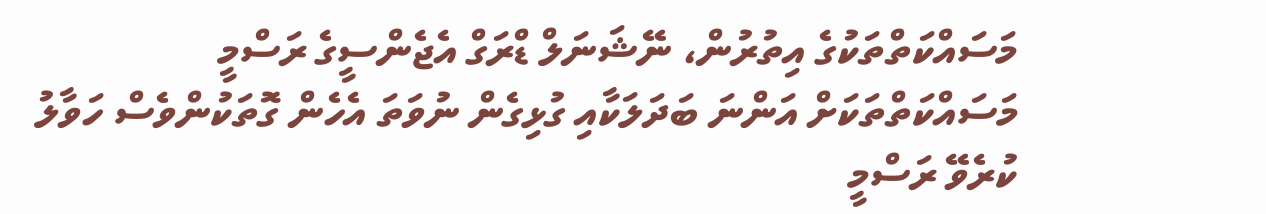މަސައްކަތްތަކުގެ އިތުރުން، ނޭޝަނަލް ޑްރަގް އެޖެންސީގެ ރަސްމީ މަސައްކަތްތަކަށް އަންނަ ބަދަލަކާއި ގުޅިގެން ނުވަތަ އެހެން ގޮތަކުންވެސް ހަވާލު ކުރެވޭ ރަސްމީ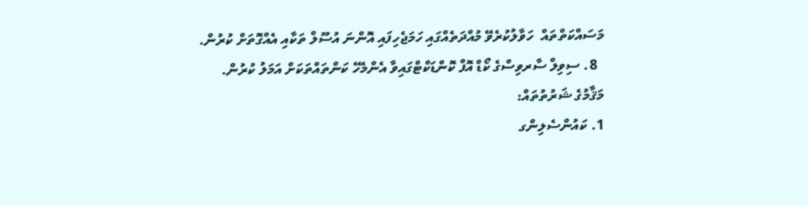މަސައްކަތްތައް  ހަވާލުކުރެވޭ މުއްދަތެއްގައި ހަމަޖެހިފައި އޮންނަ އުސޫލް ތަކާއި އެއްގޮތަށް ކުރުން.
  8. ސިވިލް ސާރވިސްގެ ކޯޑް އޮފް ކޮންޑަކްޓްގައިވާ އެންމެހޭ ކަންތައްތަކަށް އަމަލު ކުރުން.
މަޤާމުގެ ޝަރުތުތައް:
1. ކައުންސެލިންގ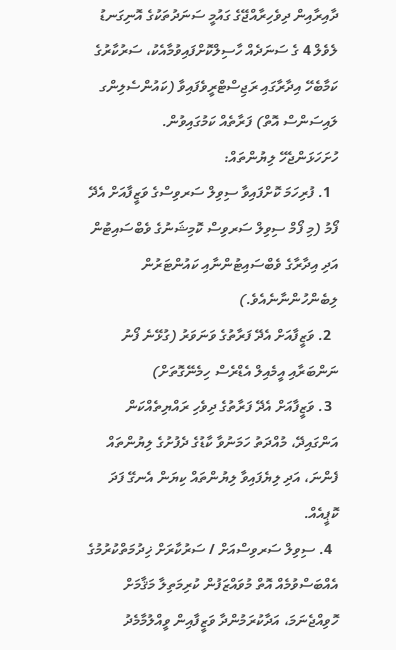ދާއިރާއިން ދިވެހިރާއްޖޭގެ ގައުމީ ސަނަދުތަކުގެ އޮނިގަނޑު ލެވެލް 4 ގެ ސަނަދެއް ހާސިލްކޮށްފައިވުމާއެކު، ސަރުކާރުގެ ކަމާބެހޭ އިދާރާގައި ރަޖިސްޓްރީވެފައިވާ (ކައުންސެލިންގ ލައިސަންސް އޮތް) ފަރާތެއް ކަމުގައިވުން.
ހުށަހަޅަންޖެހޭ ލިޔުންތައް:
  1. ފުރިހަމަ ކޮށްފައިވާ ސިވިލް ސަރވިސްގެ ވަޒީފާއަށް އެދޭ ފޯމު (މި ފޯމް ސިވިލް ސަރވިސް ކޮމިޝަނުގެ ވެބްސައިޓުން އަދި އިދާރާގެ ވެބްސައިޓުންނާއި ކައުންޓަރުން ލިބެންހުންނާނެއެވެ.)
  2. ވަޒީފާއަށް އެދޭ ފަރާތުގެ ވަނަވަރު (ގުޅޭނެ ފޯނު ނަންބަރާއި އީމެއިލް އެޑްރެސް ހިމެނޭގޮތަށް)
  3. ވަޒީފާއަށް އެދޭ ފަރާތުގެ ދިވެހި ރައްޔިތެއްކަން އަންގައިދޭ، މުއްދަތު ހަމަނުވާ ކާޑުގެ ދެފުށުގެ ލިޔުންތައް ފެންނަ، އަދި ލިޔެފައިވާ ލިޔުންތައް ކިޔަން އެނގޭ ފަދަ ކޮޕީއެއް.
  4. ސިވިލް ސަރވިސްއަށް / ސަރުކާރަށް ޚިދުމަތްކުރުމުގެ އެއްބަސްވުމެއް އޮތް މުވައްޒަފުން ކުރިމަތިލާ މަޤާމަށް ހޮވިއްޖެނަމަ، އަދާކުރަމުންދާ ވަޒީފާއިން ވީއްލުމާމެދު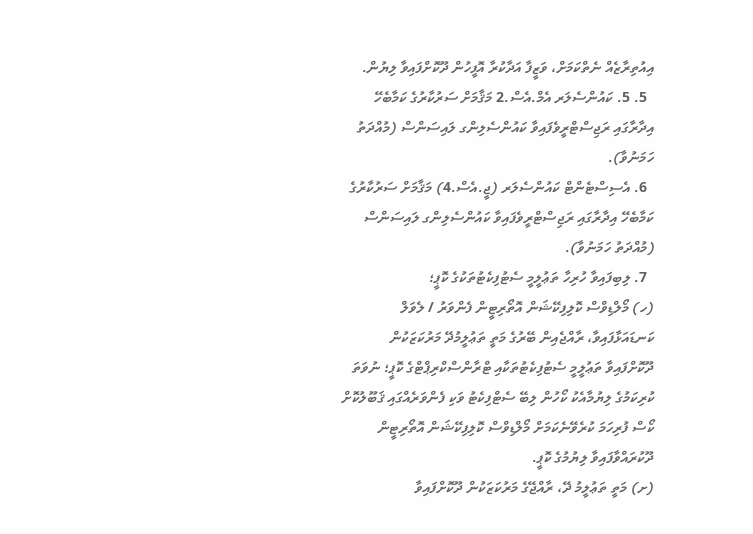އިއުތިރާޒެއް ނެތްކަމަށް، ވަޒީފާ އަދާކުރާ އޮފީހުން ދޫކޮށްފައިވާ ލިޔުން.
  5. 5. ކައުންސެލަރ އެމް.އެސް.2 މަޤާމަށް ސަރުކާރުގެ ކަމާބެހޭ އިދާރާގައި ރަޖިސްޓްރީވެފައިވާ ކައުންސެލިންގ ލައިސަންސް (މުއްދަތު ހަމަނުވާ).
  6. އެސިސްޓެންޓް ކައުންސެލަރ (ޖީ.އެސް.4) މަޤާމަށް ސަރުކާރުގެ ކަމާބެހޭ އިދާރާގައި ރަޖިސްޓްރީވެފައިވާ ކައުންސެލިންގ ލައިސަންސް  (މުއްދަތު ހަމަނުވާ).
  7. ލިބިފައިވާ ހުރިހާ ތަޢުލީމީ ސެޓުފިކެޓުތަކުގެ ކޮޕީ؛
(ހ) މޯލްޑިވްސް ކޮލިފިކޭޝަން އޮތޯރިޓީން ފެންވަރު / ލެވަލް ކަނޑައަޅާފައިވާ، ރާއްޖެއިން ބޭރުގެ މަތީ ތަޢުލީމުދޭ މަރުކަޒަކުން ދޫކޮށްފައިވާ ތަޢުލީމީ ސެޓުފިކެޓުތަކާއި ޓްރާންސްކްރިޕްޓްގެ ކޮޕީ؛ ނުވަތަ ކުރިކަމުގެ ލިޔުމާއެކު ކޯހުން ލިބޭ ސެޓްފިކެޓު ވަކި ފެންވަރެއްގައި ޤަބޫލުކޮށް ކޯސް ފުރިހަމަ ކުރެވޭނެކަމަށް މޯލްޑިވްސް ކޮލިފިކޭޝަން އޮތޯރިޓީން ދޫކުރައްވާފައިވާ ލިޔުމުގެ ކޮޕީ.
(ށ) މަތީ ތަޢުލީމު ދޭ، ރާއްޖޭގެ މަރުކަޒަކުން ދޫކޮށްފައިވާ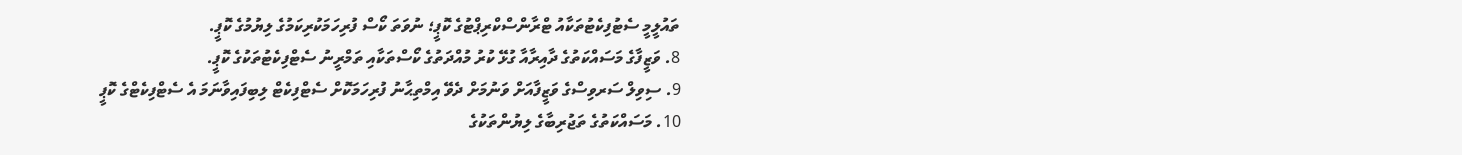ތައުލީމީ ސެޓުފިކެޓުތަކާއު ޓްރާންސްކްރިޕްޓުގެ ކޮޕީ؛ ނުވަތަ ކޯސް ފުރިހަމަކުރިކަމުގެ ލިޔުމުގެ ކޮޕީ.
8. ވަޒީފާގެ މަސައްކަތުގެ ދާއިރާއާ ގުޅޭ ކުރު މުއްދަތުގެ ކޯސްތަކާއި ތަމްރީނު ސެޓްފިކެޓުތަކުގެ ކޮޕީ.
9. ސިވިލް ސަރވިސްގެ ވަޒީފާއަށް ވަނުމަށް ދެވޭ އިމްތިޙާނު ފުރިހަމަކޮށް ސެޓްފިކެޓް ލިބިފައިވާނަމަ އެ ސެޓްފިކެޓްގެ ކޮޕީ
10. މަސައްކަތުގެ ތަޖުރިބާގެ ލިޔުންތަކުގެ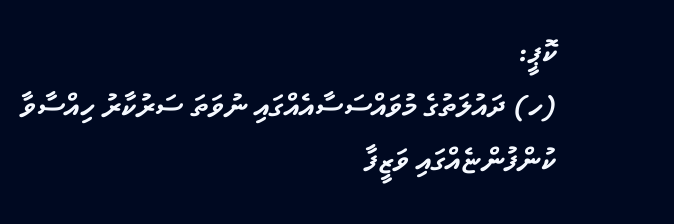ކޮޕީ:
(ހ) ދައުލަތުގެ މުވައްސަސާއެއްގައި ނުވަތަ ސަރުކާރު ހިއްސާވާ ކުންފުންޏެއްގައި ވަޒީފާ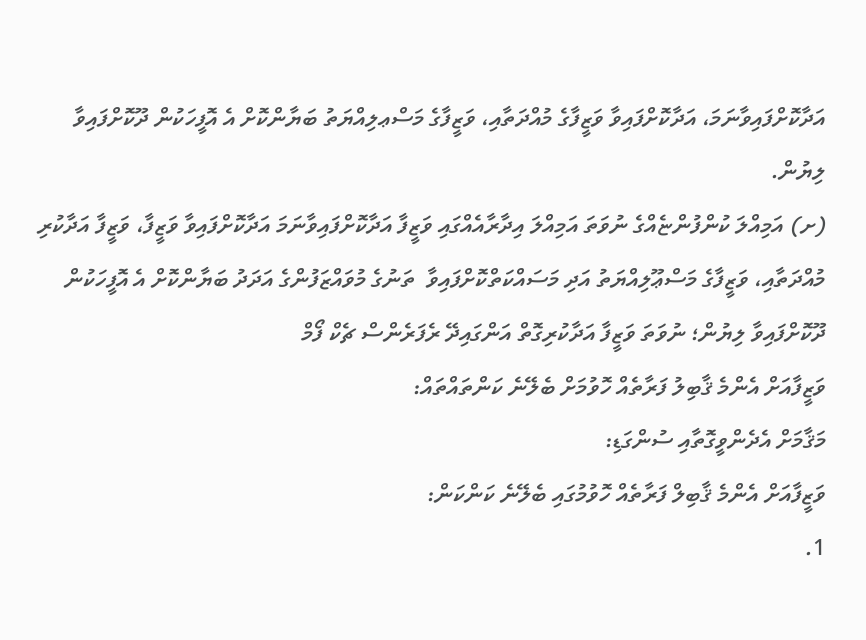އަދާކޮށްފައިވާނަމަ، އަދާކޮށްފައިވާ ވަޒީފާގެ މުއްދަތާއި، ވަޒީފާގެ މަސްޢލިއްޔަތު ބަޔާންކޮށް އެ އޮފީހަކުން ދޫކޮށްފައިވާ ލިޔުން.
(ށ) އަމިއްލަ ކުންފުންޏެއްގެ ނުވަތަ އަމިއްލަ އިދާރާއެއްގައި ވަޒީފާ އަދާކޮށްފައިވާނަމަ އަދާކޮށްފައިވާ ވަޒީފާ، ވަޒީފާ އަދާކުރި މުއްދަތާއި، ވަޒީފާގެ މަސްޢޫލިއްޔަތު އަދި މަސައްކަތްކޮށްފައިވާ  ތަނުގެ މުވައްޒަފުންގެ އަދަދު ބަޔާންކޮށް އެ އޮފީހަކުން ދޫކޮށްފައިވާ ލިޔުން؛ ނުވަތަ ވަޒީފާ އަދާކުރިގޮތް އަންގައިދޭ ރެފަރެންސް ޗެކް ފޯމް
ވަޒީފާއަށް އެންމެ ޤާބިލު ފަރާތެއް ހޮވުމަށް ބެލޭނެ ކަންތައްތައް:
މަޤާމަށް އެދެންވީގޮތާއި ސުންގަޑި:
ވަޒީފާއަށް އެންމެ ޤާބިލް ފަރާތެއް ހޮވުމުގައި ބެލޭނެ ކަންކަން:
1.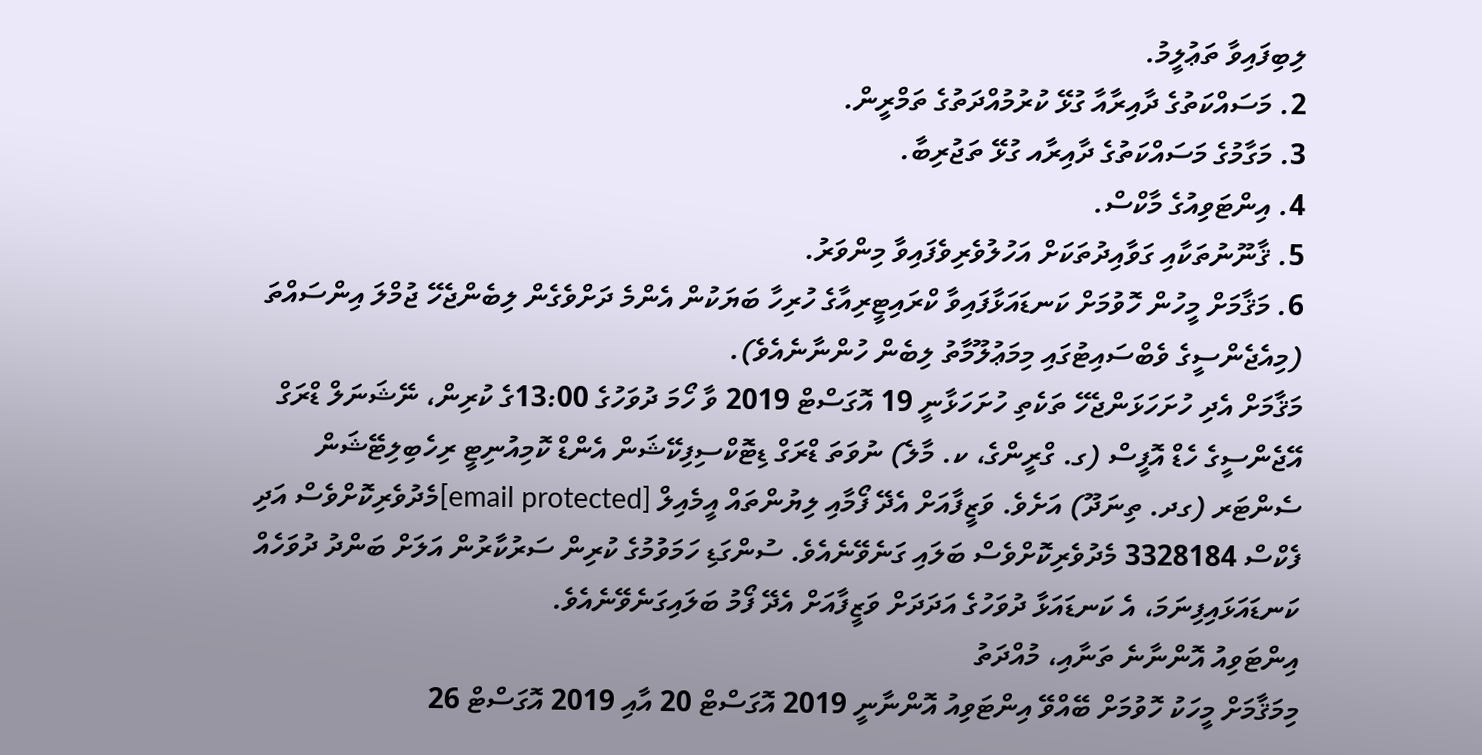ލިބިފައިވާ ތަޢުލީމު.
2. މަސައްކަތުގެ ދާއިރާއާ ގުޅޭ ކުރުމުއްދަތުގެ ތަމްރީން.
3. މަގާމުގެ މަސައްކަތުގެ ދާއިރާއ ގުޅޭ ތަޖުރިބާ.
4. އިންޓަވިއުގެ މާކްސް.
5. ޤާނޫނުތަކާއި ގަވާއިދުތަކަށް އަހުލުވެރިވެފައިވާ މިންވަރު.
6. މަޤާމަށް މީހުން ހޮވުމަށް ކަނޑައަޅާފައިވާ ކްރައިޓީރިއާގެ ހުރިހާ ބަޔަކުން އެންމެ ދަށްވެގެން ލިބެންޖެހޭ ޖުމްލަ އިންސައްތަ (މިއެޖެންސީގެ ވެބްސައިޓުގައި މިމަޢުލޫމާތު ލިބެން ހުންނާނެއެވެ).
މަޤާމަށް އެދި ހުށަހަޅަންޖެހޭ ތަކެތި ހުށަހަޅާނީ 19 އޮގަސްޓް 2019 ވާ ހޯމަ ދުވަހުގެ 13:00ގެ ކުރިން، ނޭޝަނަލް ޑްރަގް އޭޖެންސީގެ ހެޑް އޮފީސް (ގ. ގްރީންގެ، ކ. މާލެ) ނުވަތަ ޑްރަގް ޑިޓޮކްސިފިކޭޝަން އެންޑް ކޮމިއުނިޓީ ރިހެބިލިޓޭޝަން ސެންޓަރ (ގދ. ތިނަދޫ) އަށެވެ. ވަޒީފާއަށް އެދޭ ފޯމާއި ލިޔުންތައް އީމެއިލް [email protected]މެދުވެރިކޮށްވެސް އަދި ފެކްސް 3328184 މެދުވެރިކޮށްވެސް ބަލައި ގަނެވޭނެއެވެ. ސުންގަޑި ހަމަވުމުގެ ކުރިން ސަރުކާރުން އަލަށް ބަންދު ދުވަހެއް ކަނޑައަޅައިފިނަމަ، އެ ކަނޑައަޅާ ދުވަހުގެ އަދަދަށް ވަޒީފާއަށް އެދޭ ފޯމު ބަލައިގަނެވޭނެއެވެ.
އިންޓަވިއު އޮންނާނެ ތަނާއި، މުއްދަތު
މިމަޤާމަށް މީހަކު ހޮވުމަށް ބޭއްވޭ އިންޓަވިއު އޮންނާނީ 2019 އޮގަސްޓް 20 އާއި 2019 އޮގަސްޓް 26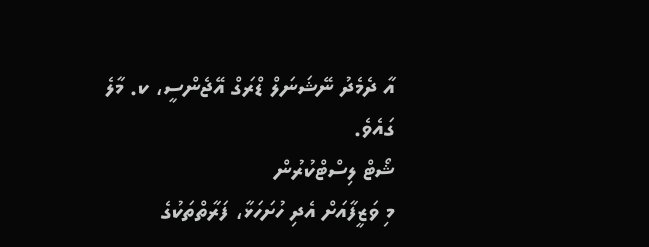އާ ދެމެދު ނޭޝަނަލް ޑްރަގް އޭޖެންސީ، ކ. މާލެ ގައެވެ.
ޝޯޓް ލިސްޓްކުރުން
މި ވަޒީފާއަށް އެދި ހުށަހަޅާ، ފަރާތްތަކުގެ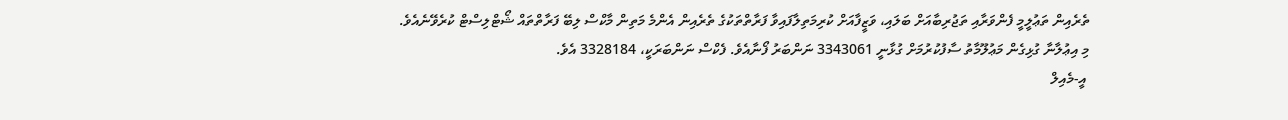ތެރެއިން ތަޢުލީމީ ފެންވަރާއި ތަޖުރިބާއަށް ބަލައި، ވަޒީފާއަށް ކުރިމަތިލާފައިވާ ފަރާތްތަކުގެ ތެރެއިން އެންމެ މަތިން މާކްސް ލިބޭ ފަރާތްތައް ޝޯޓްލިސްޓް ކުރެވޭނެއެވެ.
މި އިޢުލާނާ ގުޅިގެން މަޢުލޫމާތު ސާފުކުރުމަށް ގުޅާނީ 3343061 ނަންބަރު ފޯނާއެވެ. ފެކްސް ނަންބަރަކީ، 3328184 އެވެ.
 އީ-މެއިލް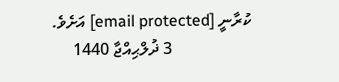ކުރާނީ [email protected] އަށެވެ.
                   3 ޛުލްޙިއްޖާ 1440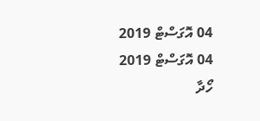04 އޮގަސްޓް 2019
04 އޮގަސްޓް 2019
ހޯދާ